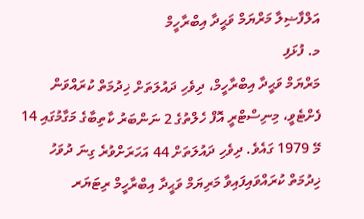އަލްފާޟިލާ މަރްޔަމް ވަޙީދާ އިބްރާހީމް
މ. ފުޅަފި
މަރްޔަމް ވަޙީދާ އިބްރާހީމް، ދިވެހި ދައުލަތަށް ޚިދުމަތް ކުރައްވަން ފެށްޓެވީ، މިނިސްޓްރީ އޮފް ހެލްތުގެ 2 ނަންބަރު ކާތިބާގެ މަގާމުގައި 14 މޭ 1979 ގައެވެ. ދިވެހި ދައުލަތަށް 44 އަހަރަށްވުރެ ގިނަ ދުވަހު ޚިދުމަތް ކުރައްވައިފައިވާ މަރިޔަމް ވަޙީދާ އިބްރާހީމް ރިޓަޔަރ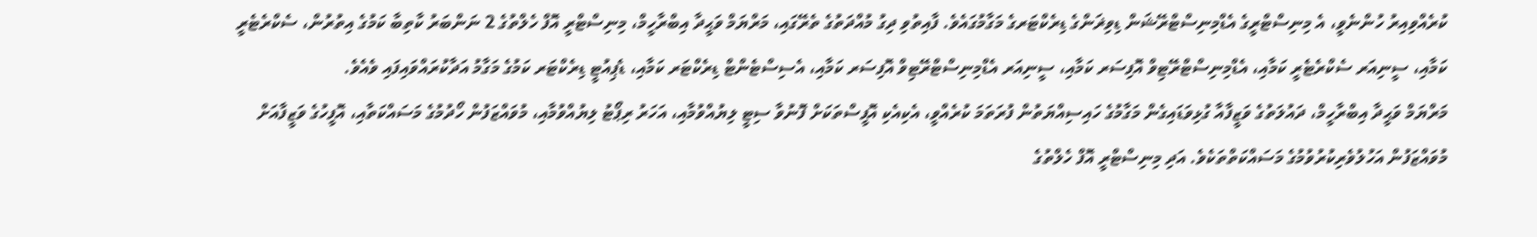ކުރެއްވިއިރު ހުންނެވީ، އެ މިނިސްޓްރީގެ އެޑްމިނިސްޓްރޭޝަން ޑިވިޜަންގެ ޑިރެކްޓަރގެ މަގާމުގައެވެ. ފާއިތުވި ދިގު މުއްދަތުގެ ތެރޭގައި، މަރްޔަމް ވަޙީދާ އިބްރާހީމް، މިނިސްޓްރީ އޮފް ހެލްތުގެ 2 ނަންބަރު ކާތިބާ ކަމުގެ އިތުރުން، ސެކްރެޓެރީ ކަމާއި، ސީނިއަރ ސެކްރެޓެރީ ކަމާއި، އެޑްމިނިސްޓްރޭޓިވް އޮފިސަރ ކަމާއި، ސީނިއަރ އެޑްމިނިސްޓްރޭޓިވް އޮފިސަރ ކަމާއި، އެސިސްޓެންޓް ޑިރެކްޓަރ ކަމާއި، ޑެޕިއުޓީ ޑިރެކްޓަރ ކަމުގެ މަގާމު އަދާކުރައްވައިފައި ވެއެވެ.
މަރްޔަމް ވަޙީދާ އިބްރާހީމް، ދައުލަތުގެ ވަޒީފާއާ ގުޅިވަޑައިގެން މަގާމުގެ ހައިސިއްޔަތުން ފުރަތަމަ ކުރެއްވީ، އެކިއެކި އޮފީސްތަކަށް ފޮނުވާ ސިޓީ ލިޔުއްވުމާއި، އަހަރު ރިޕޯޓު ލިޔުއްވުމާއި، މުވައްޒަފުން ހޯދުމުގެ މަސައްކަތާއި، އޮފީހުގެ ވަޒީފާއަށް މުވައްޒަފުން އަހުލުވެރިކުރުވުމުގެ މަސައްކަތްތަކެވެ. އަދި މިނިސްޓްރީ އޮފް ހެލްތުގެ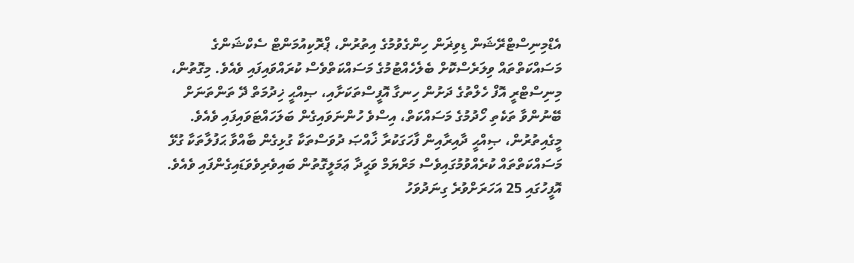އެޑްމިނިސްޓްރޭޝަން ޑިވިޜަން ހިންގެވުމުގެ އިތުރުން، ޕްރޮކިއުމަންޓް ސެކްޝަންގެ މަސައްކަތްތައް ވިލަރެސްކޮށް ބެލެހެއްޓުމުގެ މަސައްކަތްވެސް ކުރައްވައިފައި ވެއެވެ. މިގޮތުން، މިނިސްޓްރީ އޮފް ހެލްތުގެ ދަށުން ހިނގާ އޮފީސްތަކަށާއި، ޞިއްޙީ ޚިދުމަތް ދޭ ތަންތަނަށް ބޭނުންވާ ތަކެތި ހޯދުމުގެ މަސައްކަތް، އިސްވެ ހުންނަވައިގެން ބަލަހައްޓަވައިފައި ވެއެވެ.
މީގެއިތުރުން، ޞިއްޙީ ދާއިރާއިން ފާހަގަކުރާ ޚާއްޞަ ދުވަސްތަކާ ގުޅިގެން ބާއްވާ ޙަފުލާތަކާ ގުޅޭ މަސައްކަތްތައް ކުރެއްވުމުގައިވެސް މަރްޔަމް ވަޙީދާ ޢަމަލީގޮތުން ބައިވެރިވެވަޑައިގެންފައި ވެއެވެ.
އޮފީހުގައި 25 އަހަރަށްވުރެ ގިނަދުވަހު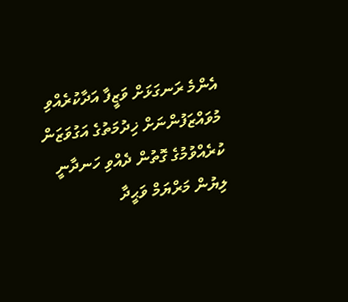އެންމެ ރަނގަޅަށް ވަޒީފާ އަދާކުރެއްވި މުވައްޒަފުންނަށް ޚިދުމަތުގެ އަގުވަޒަން ކުރެއްވުމުގެ ގޮތުން ދެއްވި ހަނދާނީ ލިޔުން މަރްޔަމް ވަޙީދާ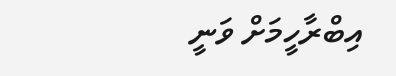އިބްރާހީމަށް ވަނީ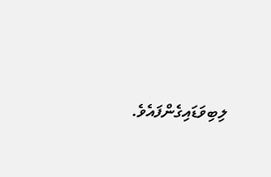ލިބިވަޑައިގެންފައެވެ.